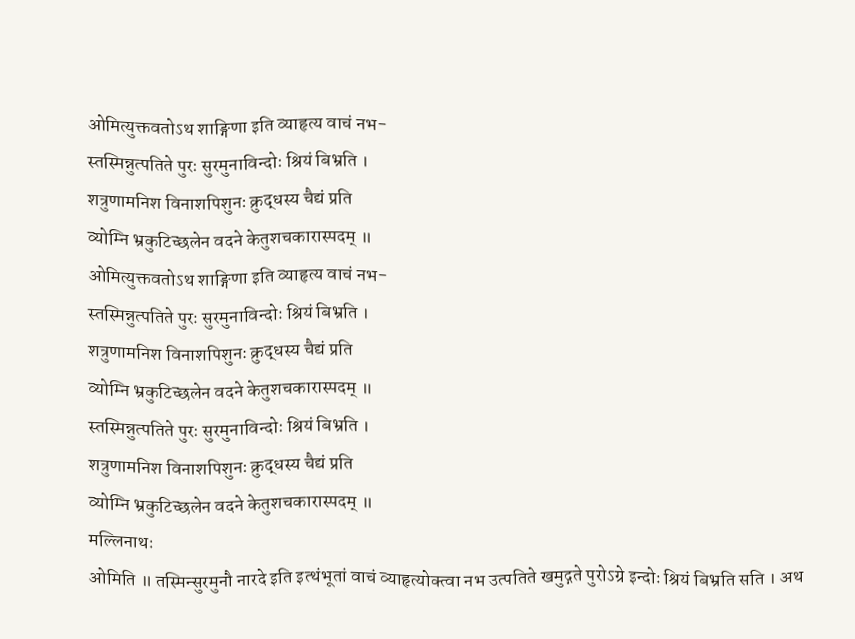ओमित्युक्तवतोऽथ शाङ्गिणा इति व्याहृत्य वाचं नभ-
स्तस्मिन्नुत्पतिते पुरः सुरमुनाविन्दोः श्रियं बिभ्रति ।
शत्रुणामनिश विनाशपिशुनः क्रुद्धस्य चैद्यं प्रति
व्योम्नि भ्रकुटिच्छलेन वदने केतुशचकारास्पदम् ॥
ओमित्युक्तवतोऽथ शाङ्गिणा इति व्याहृत्य वाचं नभ-
स्तस्मिन्नुत्पतिते पुरः सुरमुनाविन्दोः श्रियं बिभ्रति ।
शत्रुणामनिश विनाशपिशुनः क्रुद्धस्य चैद्यं प्रति
व्योम्नि भ्रकुटिच्छलेन वदने केतुशचकारास्पदम् ॥
स्तस्मिन्नुत्पतिते पुरः सुरमुनाविन्दोः श्रियं बिभ्रति ।
शत्रुणामनिश विनाशपिशुनः क्रुद्धस्य चैद्यं प्रति
व्योम्नि भ्रकुटिच्छलेन वदने केतुशचकारास्पदम् ॥
मल्लिनाथः
ओमिति ॥ तस्मिन्सुरमुनौ नारदे इति इत्थंभूतां वाचं व्याहृत्योक्त्वा नभ उत्पतिते खमुद्गते पुरोऽग्रे इन्दोः श्रियं बिभ्रति सति । अथ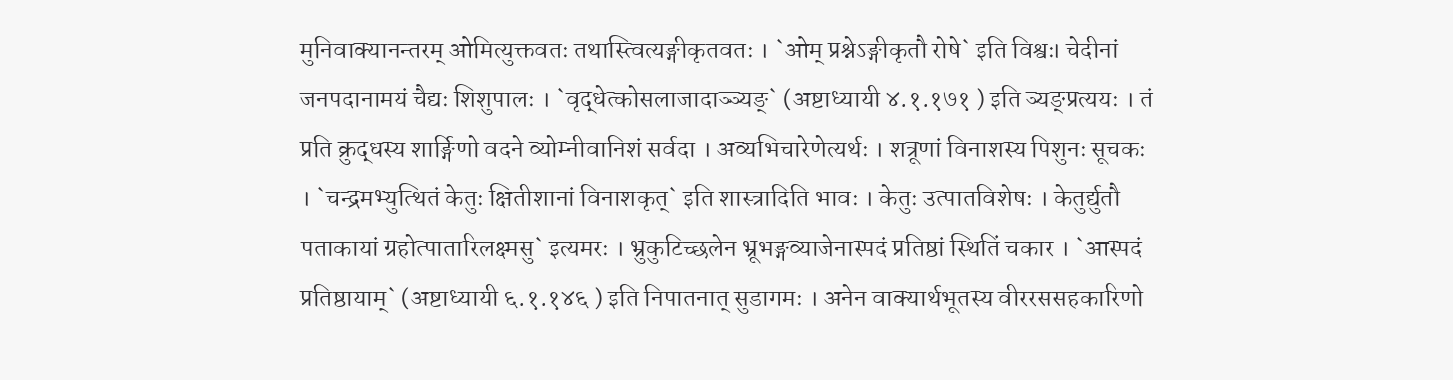मुनिवाक्यानन्तरम् ओमित्युक्तवतः तथास्त्वित्यङ्गीकृतवतः । `ओम् प्रश्नेऽङ्गीकृतौ रोषे` इति विश्वः। चेदीनां जनपदानामयं चैद्यः शिशुपालः । `वृद्धेत्कोसलाजादाञ्ञ्यङ्` (अष्टाध्यायी ४.१.१७१ ) इति ञ्यङ्प्रत्ययः । तं प्रति क्रुद्धस्य शार्ङ्गिणो वदने व्योम्नीवानिशं सर्वदा । अव्यभिचारेणेत्यर्थः । शत्रूणां विनाशस्य पिशुनः सूचकः । `चन्द्रमभ्युत्थितं केतुः क्षितीशानां विनाशकृत्` इति शास्त्रादिति भावः । केतुः उत्पातविशेषः । केतुर्द्युतौ पताकायां ग्रहोत्पातारिलक्ष्मसु` इत्यमरः । भ्रुकुटिच्छलेन भ्रूभङ्गव्याजेनास्पदं प्रतिष्ठां स्थितिं चकार । `आस्पदं प्रतिष्ठायाम्` (अष्टाध्यायी ६.१.१४६ ) इति निपातनात् सुडागमः । अनेन वाक्यार्थभूतस्य वीररससहकारिणो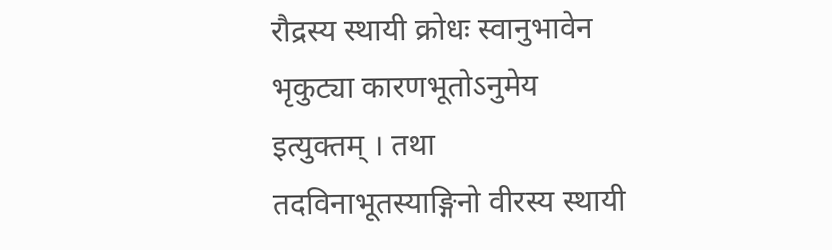रौद्रस्य स्थायी क्रोधः स्वानुभावेन भृकुट्या कारणभूतोऽनुमेय इत्युक्तम् । तथा तदविनाभूतस्याङ्गिनो वीरस्य स्थायी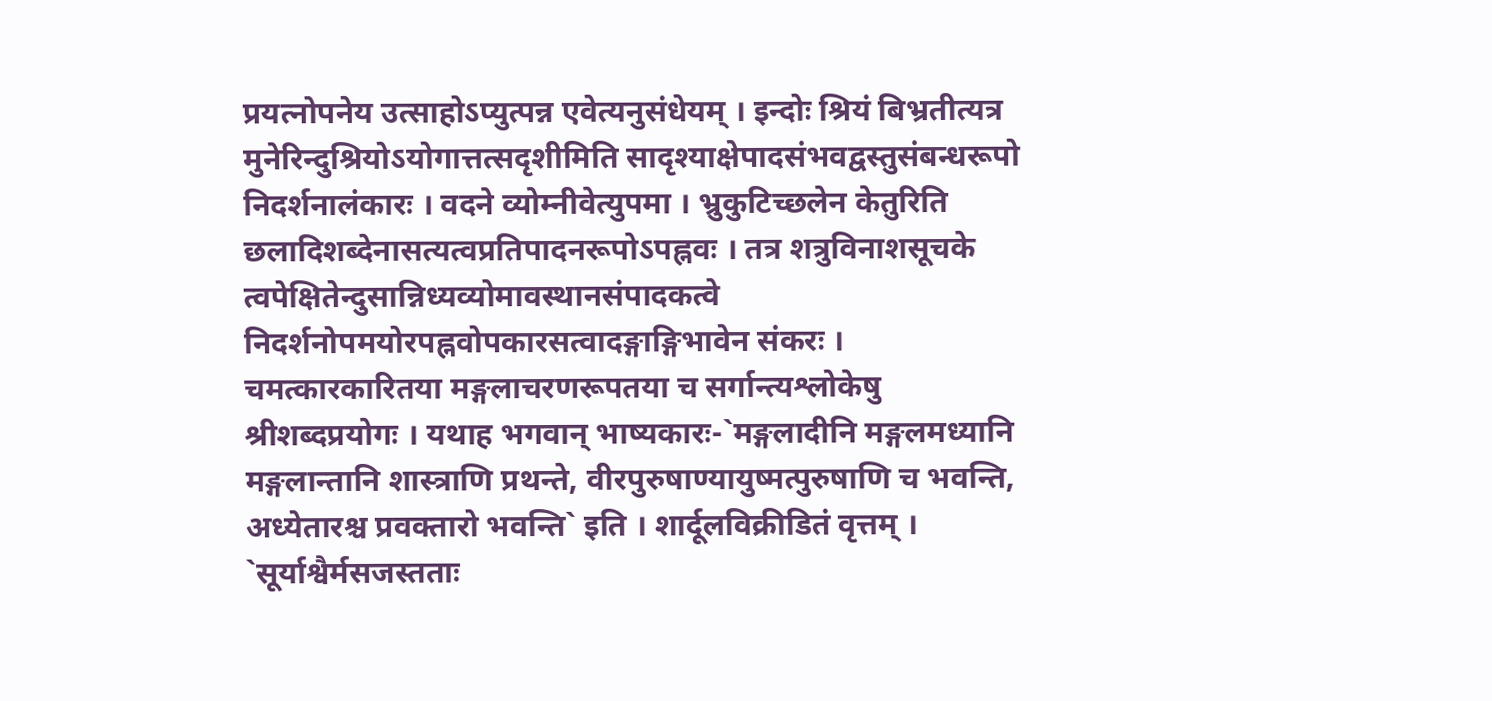प्रयत्नोपनेय उत्साहोऽप्युत्पन्न एवेत्यनुसंधेयम् । इन्दोः श्रियं बिभ्रतीत्यत्र मुनेरिन्दुश्रियोऽयोगात्तत्सदृशीमिति सादृश्याक्षेपादसंभवद्वस्तुसंबन्धरूपो निदर्शनालंकारः । वदने व्योम्नीवेत्युपमा । भ्रुकुटिच्छलेन केतुरिति छलादिशब्देनासत्यत्वप्रतिपादनरूपोऽपह्नवः । तत्र शत्रुविनाशसूचके त्वपेक्षितेन्दुसान्निध्यव्योमावस्थानसंपादकत्वे निदर्शनोपमयोरपह्नवोपकारसत्वादङ्गाङ्गिभावेन संकरः । चमत्कारकारितया मङ्गलाचरणरूपतया च सर्गान्त्यश्लोकेषु श्रीशब्दप्रयोगः । यथाह भगवान् भाष्यकारः-`मङ्गलादीनि मङ्गलमध्यानि मङ्गलान्तानि शास्त्राणि प्रथन्ते, वीरपुरुषाण्यायुष्मत्पुरुषाणि च भवन्ति, अध्येतारश्च प्रवक्तारो भवन्ति` इति । शार्दूलविक्रीडितं वृत्तम् । `सूर्याश्वैर्मसजस्तताः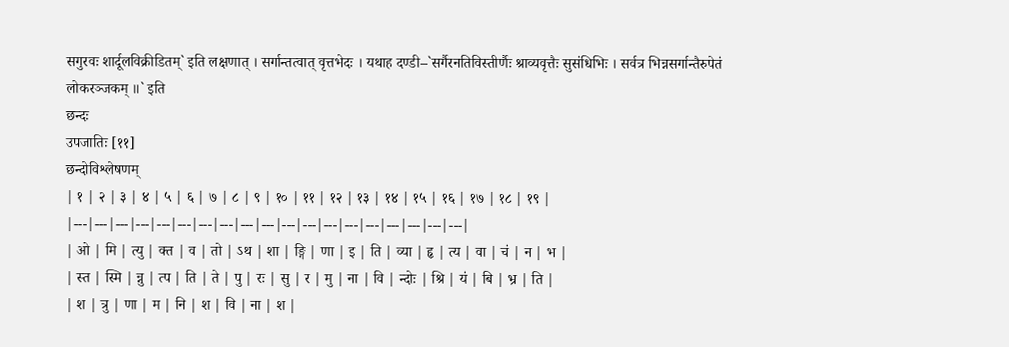सगुरवः शार्दूलविक्रीडितम्` इति लक्षणात् । सर्गान्तत्वात् वृत्तभेदः । यथाह दण्डी–`सर्गैरनतिविस्तीर्णैः श्राव्यवृत्तैः सुसंधिभिः । सर्वत्र भिन्नसर्गान्तैरुपेतं लोकरञ्जकम् ॥` इति
छन्दः
उपजातिः [११]
छन्दोविश्लेषणम्
| १ | २ | ३ | ४ | ५ | ६ | ७ | ८ | ९ | १० | ११ | १२ | १३ | १४ | १५ | १६ | १७ | १८ | १९ |
|---|---|---|---|---|---|---|---|---|---|---|---|---|---|---|---|---|---|---|
| ओ | मि | त्यु | क्त | व | तो | ऽथ | शा | ङ्गि | णा | इ | ति | व्या | हृ | त्य | वा | चं | न | भ |
| स्त | स्मि | न्नु | त्प | ति | ते | पु | रः | सु | र | मु | ना | वि | न्दोः | श्रि | यं | बि | भ्र | ति |
| श | त्रु | णा | म | नि | श | वि | ना | श |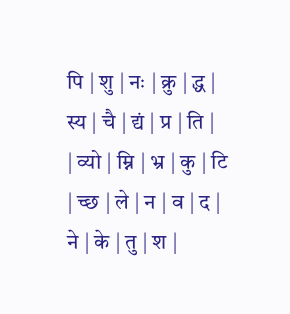पि | शु | नः | क्रु | द्ध | स्य | चै | द्यं | प्र | ति |
| व्यो | म्नि | भ्र | कु | टि | च्छ | ले | न | व | द | ने | के | तु | श |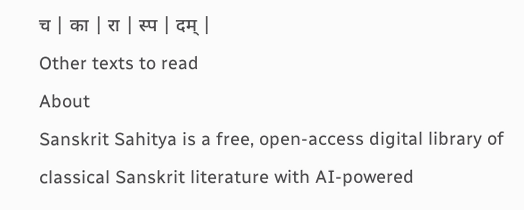च | का | रा | स्प | दम् |
Other texts to read
About
Sanskrit Sahitya is a free, open-access digital library of classical Sanskrit literature with AI-powered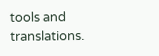tools and translations.